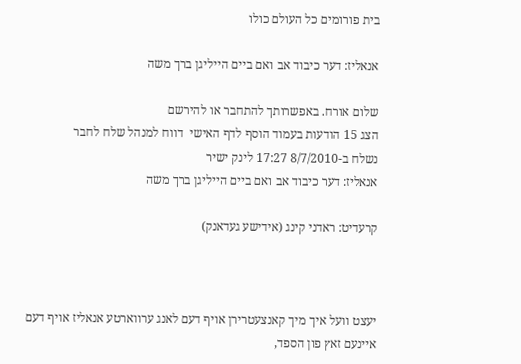בית פורומים כל העולם כולו

אנאליז: דער כיבוד אב ואם ביים הייליגן ברך משה

שלום אורח. באפשרותך להתחבר או להירשם
הצג 15 הודעות בעמוד הוסף לדף האישי  דווח למנהל שלח לחבר
נשלח ב-8/7/2010 17:27 לינק ישיר
אנאליז: דער כיבוד אב ואם ביים הייליגן ברך משה

קרעדיט: ראדני קינג (אידישע געדאנק)



יעצט וועל איך מיך קאנצעטרירן אויף דעם לאנג ערווארטע אנאליז אויף דעם איינעם זאץ פון הספד,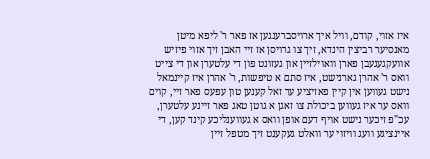איז אזוי, קודם, וויל איך ארויסברענגען אז פאר ר' ליפא מיטן מאנסיער רביצין הינדא, זיך צו גרויסן אז זיי האבן זיך אזוי פיזיש אוועקגעגעבן פארן וואוילזיין און געזונט פון די עלטערן און די צייט וואס ר' אהרן גארנישט, איז סתם א טיפשות, ר' אהרן איז קיינמאל נישט געווען אין קיין פאזיציע ער זאל קענען טון עפעס פאר זיי, קוים וואס ער איז געווען ביכולת צו זאגן א גוטן טאג פאר זיינע עלטערן, עכ"פ זיכער נישט אויף דעם אופן וואס א געווענליכע קינד קען, די איינציגע וועג וויזוי ער וואלט געקענט זיך מטפל זיין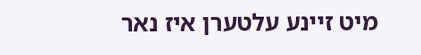מיט זיינע עלטערן איז נאר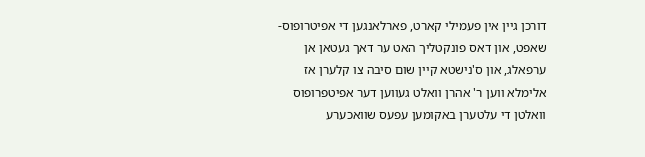דורכן גיין אין פעמילי קארט, פארלאנגען די אפיטרופוס-שאפט, און דאס פונקטליך האט ער דאך געטאן אן ערפאלג, און ס'נישטא קיין שום סיבה צו קלערן אז אלימלא ווען ר' אהרן וואלט געווען דער אפיטפרופוס וואלטן די עלטערן באקומען עפעס שוואכערע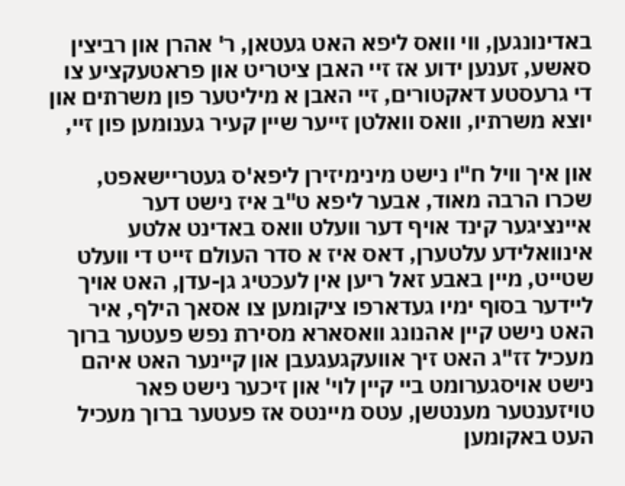באדינונגען, ווי וואס ליפא האט געטאן, ר' אהרן און רביצין סאשע, זענען ידוע אז זיי האבן ציטריט און פראטעקציע צו די גרעסטע דאקטורים, זיי האבן א מיליטער פון משרתים און יוצא משרתיו, וואס וואלטן זייער שיין קעיר גענומען פון זיי,

און איך וויל ח"ו נישט מינימיזירן ליפא'ס געטריישאפט, שכרו הרבה מאוד, אבער ליפא ט"ב איז נישט דער איינציגער קינד אויף דער וועלט וואס באדינט אלטע אינוואלידע עלטערן, דאס איז א סדר העולם זייט די וועלט שטייט, מיין באבע זאל ריען אין לעכטיג גן-עדן, האט אויך ליידער בסוף ימיו געדארפו ציקומען צו אסאך הילף, איר האט נישט קיין אהנונג וואסארא מסירת נפש פעטער ברוך מעכיל זז"ג האט זיך אוועקגעגעבן און קיינער האט איהם נישט אויסגערומט ביי קיין לוי' און זיכער נישט פאר טויזענטער מענטשן, עטס מיינטס אז פעטער ברוך מעכיל העט באקומען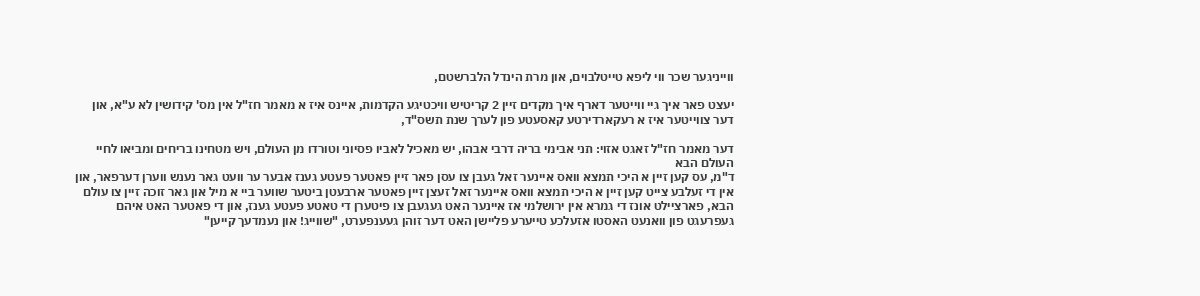ווייניגער שכר ווי ליפא טייטלבוים, און מרת הינדל הלברשטם,

יעצט פאר איך גיי ווייטער דארף איך מקדים זיין 2 קריטיש וויכטיגע הקדמות, איינס איז א מאמר חז"ל אין מס' קידושין לא ע"א, און דער צווייטער איז א רעקארדירטע קאסעטע פון לערך שנת תשס"ד,

דער מאמר חז"ל זאגט אזוי: תני אבימי בריה דרבי אבהו, יש מאכיל לאביו פסיוני וטורדו מן העולם, ויש מטחינו בריחים ומביאו לחיי העולם הבא
ד"מ, עס קען זיין א היכי תמצא וואס איינער זאל געבן צו עסן פאר זיין פאטער פעטע גענז אבער ער וועט גאר נענש ווערן דערפאר, און אין די זעלבע צייט קען זיין א היכי תמצא וואס איינער זאל זעצן זיין פאטער ארבעטן ביטער שווער ביי א מיל און גאר זוכה זיין צו עולם הבא, פארציילט אונז די גמרא אין ירושלמי אז איינער האט געגעבן צו פיטערן די טאטע פעטע גענז, און די פאטער האט איהם געפרעגט פון וואנעט האסטו אזעלכע טייערע פליישן האט דער זוהן געענפערט, "שווייג! און נעמדעך קייען"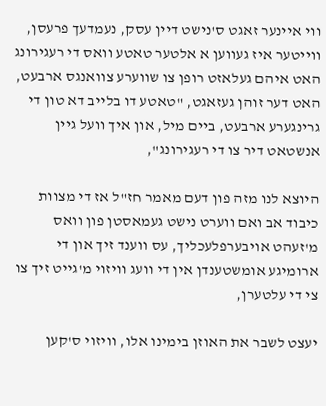ווי איינער זאגט ס'נישט דיין עסק, נעמדעך פרעסן, ווייטער איז געווען א אלטער טאטע וואס די רעגירונג האט איהם געלאזט רופן צו שווערע צוואנגס ארבעט, האט דער זוהן געזאגט, "טאטע דו בלייב דא טון די גרינגערע ארבעט, ביים מיל, און איך וועל גיין אנשטאט דיר צו די רעגירונג",

היוצא לנו מזה פון דעם מאמר חז"ל אז די מצוות כיבוד אב ואם ווערט נישט געמאסטן פון וואס מ'זעהט אויבערפלעכליך, עס ווענד זיך און די ארומיגע אומשטענדן אין די וועג וויזוי מ'גייט זיך צו צי די עלטערן,

יעצט לשבר את האוזן בימינו אלו, וויזוי ס'קען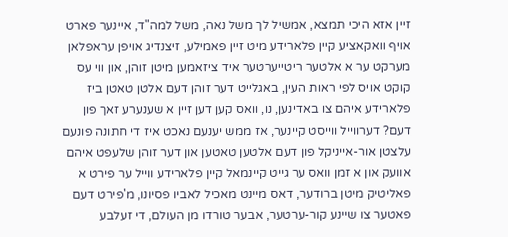זיין אזא היכי תמצא, אמשיל לך משל נאה, משל למה"ד, איינער פארט אויף וואקאציע קיין פלארידע מיט זיין פאמילע, זיצנדיג אויפן עראפלאן מערקט ער א אלטער ריטייערטער איד ציזאמען מיטן זוהן, און ווי עס קוקט אויס לפי ראות העין, באגלייט דער זוהן דעם אלטן טאטן ביז פלארידע איהם צו באדינען, נו, וואס קען דען זיין א שענערע זאך פון דעם? דערווייל ווייסט קיינער, אז ממש יענעם נאכט איז די חתונה פונעם עלצטן אור-אייניקל פון דעם אלטען טאטען און דער זוהן שלעפט איהם אוועק און א זמן וואס ער גייט קיינמאל קיין פלארידע ווייל ער פירט א פאליטיק מיטן ברודער, דאס מיינט מאכיל לאביו פסיונו, מ'פירט דעם פאטער צו שיינע קור-ערטער, אבער טורדו מן העולם, די זעלבע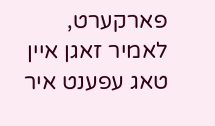פארקערט, לאמיר זאגן איין טאג עפענט איר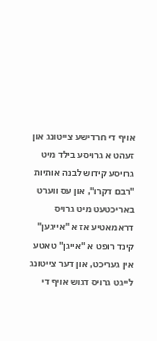אויף די חרדישע צייטונג און זעהט א גרויסע בילד מיט גרויסע קידוש לבנה אותיות "רבם דקרו", און עס ווערט באריכטעט מיט גרויס דראמאטיע אז א "אייגען" קינד רופט א "אייגן" טאטע אין געריכט, און דער צייטונג לייגט גרויס דגוש אויף די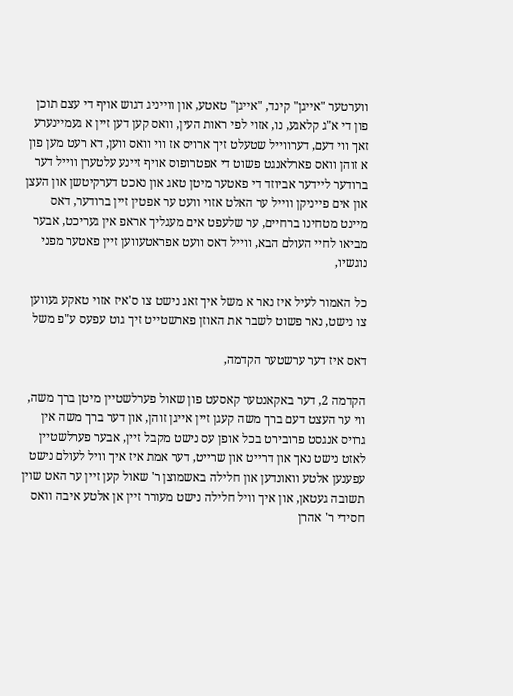ווערטער "אייגן" קינד, "אייגן" טאטע, און ווייניג דגוש אויף די עצם תוכן פון די א"ג קלאגע, נו, אזוי לפי ראות העין, וואס קען דען זיין א געמיינערע זאך ווי דעם, דערווייל שטעלט זיך ארויס אז ווי וואס ווען, דא רעט מען פון א זוהן וואס פארלאנגט פשוט די אפטרופוס אויף זיינע עלטערן ווייל דער ברודער ליידער אביוזד די פאטער מיטן טאג און נאכט דערקיטשן און העצן און אים פייניקן ווייל ער האלט אזוי וועט ער אפטין זיין ברודער, דאס מיינט מטחינו ברחיים, ער שלעפט אים מעגליך אראפ אין געריכט, אבער מביאו לחיי העולם הבא, ווייל דאס וועט אפראטעווען זיין פאטער מפני נוגשיו,

כל האמור לעיל איז נאר א משל איך זאג נישט צו ס'איז אזוי טאקע געווען צו נישט, נאר פשוט לשבר את האוזן פארשטייט זיך גוט עפעס ע"פ משל

דאס איז דער ערשטער הקדמה,

הקדמה 2, דער באקאנטער קאסעט פון שאול פערלשטיין מיטן ברך משה, ווי ער העצט דעם ברך משה קעגן זיין אייגן זוהן, און דער ברך משה אין גרויס אנגסט פרובירט בכל אופן עס נישט מקבל זיין, אבער פערלשטיין לאזט נישט נאך און דרייט און שרייט, דער אמת איז איך וויל לעולם נישט עפענען אלטע וואונדען און חלילה באשמוצן ר' שאול קען זיין ער האט שוין תשובה געטאן, און איך וויל חלילה נישט מעורר זיין אן אלטע איבה וואס חסידי ר' אהרן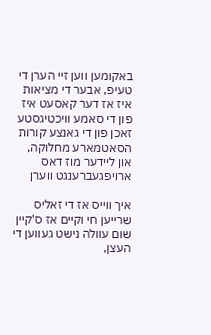באקומען ווען זיי הערן די טעיפ, אבער די מציאות איז אז דער קאסעט איז פון די סאמע וויכטיגסטע זאכן פון די גאנצע קורות הסאטמארע מחלוקה, און ליידער מוז דאס ארויפגעברענגט ווערן

איך ווייס אז די זאליס שרייען חי וקיים אז ס'קיין שום עוולה נישט געווען די העצן,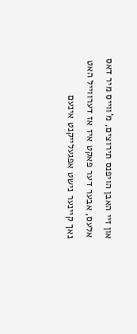און זיי האבן הויפנס תירוצים, מ'ווייס מיר דאס אלעס, אבער דער פאקט איז אז דערווייל האט נאך קיינער נישט אפגעלייקנט אינעם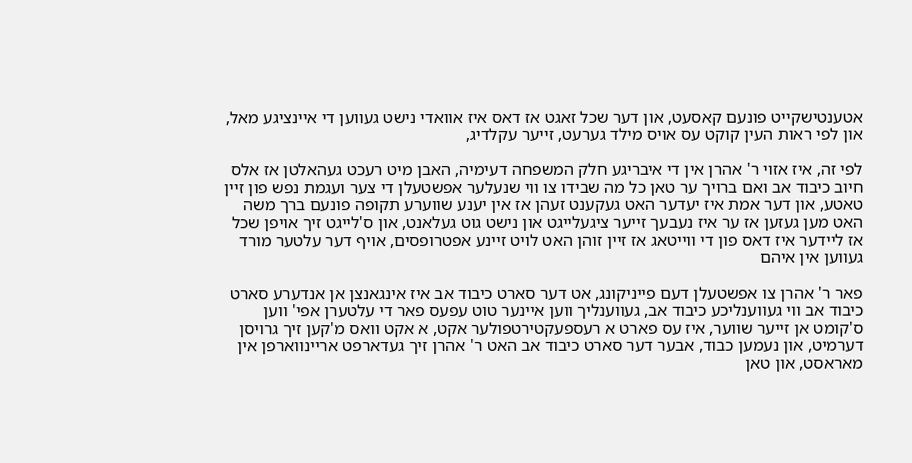אטענטישקייט פונעם קאסעט, און דער שכל זאגט אז דאס איז אוואדי נישט געווען די איינציגע מאל, און לפי ראות העין קוקט עס אויס מילד גערעט, זייער עקלדיג,

לפי זה, איז אזוי ר' אהרן אין די איבריגע חלק המשפחה דעימיה, האבן מיט רעכט געהאלטן אז אלס חיוב כיבוד אב ואם ברויך ער טאן כל מה שבידו צו ווי שנעלער אפשטעלן די צער ועגמת נפש פון זיין טאטע, און דער אמת איז יעדער האט געקענט זעהן אז אין יענע שווערע תקופה פונעם ברך משה האט מען געזען אז ער איז נעבעך זייער ציגעלייגט און נישט גוט געלאנט, און ס'לייגט זיך אויפן שכל אז ליידער איז דאס פון די ווייטאג אז זיין זוהן האט לויט זיינע אפטרופסים, אויף דער עלטער מורד געווען אין איהם

פאר ר' אהרן צו אפשטעלן דעם פייניקונג, אט דער סארט כיבוד אב איז אינגאנצן אן אנדערע סארט כיבוד אב ווי געווענליכע כיבוד אב, געווענליך ווען איינער טוט עפעס פאר די עלטערן אפי' ווען ס'קומט אן זייער שווער, איז עס פארט א רעספעקטירטפולער אקט, א אקט וואס מ'קען זיך גרויסן דערמיט, און נעמען כבוד, אבער דער סארט כיבוד אב האט ר' אהרן זיך געדארפט אריינווארפן אין מאראסט, און טאן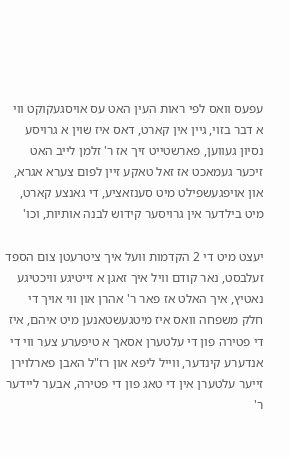עפעס וואס לפי ראות העין האט עס אויסגעקוקט ווי א דבר בזוי, גיין אין קארט, דאס איז שוין א גרויסע נסיון געווען, פארשטייט זיך אז ר' זלמן לייב האט זיכער געמאכט אז זאל טאקע זיין לפום צערא אגרא, און אויפגעשפילט מיט סענזאציע, די גאנצע קארט, מיט בילדער אין גרויסער קידוש לבנה אותיות, וכו'

יעצט מיט די 2 הקדמות וועל איך ציטרעטן צום הספד זעלבסט, נאר קודם וויל איך זאגן א זייטיגע וויכטיגע נאטיץ, איך האלט אז פאר ר' אהרן און ווי אויך די חלק משפחה וואס איז מיטגעשטאנען מיט איהם, איז די פטירה פון די עלטערן אסאך א טיפערע צער ווי די אנדערע קינדער, ווייל ליפא און רז"ל האבן פארלוירן זייער עלטערן אין די טאג פון די פטירה, אבער ליידער ר'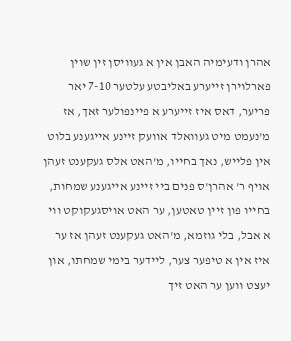אהרן ודעימיה האבן אין א געוויסן זין שוין פארלוירן זייערע באליבטע עלטער 7-10 יאר פריער, דאס איז זייערע א פיינפולער זאך, אז מ'נעמט מיט געוואלד אוועק זיינע אייגענע בלוט אין פלייש, נאך בחייו, מ'האט אלס געקענט זעהן אויף ר' אהרן'ס פנים ביי זיינע אייגענע שמחות, בחייו פון זיין טאטען, ער האט אויסגעקוקט ווי א אבל, בלי גוזמא, מ'האט געקענט זעהן אז ער איז אין א טיפער צער, ליידער בימי שמחתו, און יעצט ווען ער האט זיך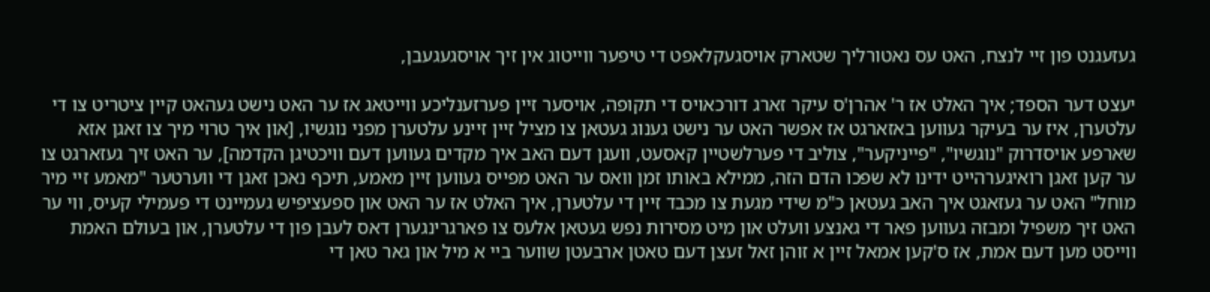געזעגנט פון זיי לנצח, האט עס נאטורליך שטארק אויסגעקלאפט די טיפער ווייטוג אין זיך אויסגעגעבן,

יעצט דער הספד; איך האלט אז ר' אהרן'ס עיקר זארג דורכאויס די תקופה, אויסער זיין פערזענליכע ווייטאג אז ער האט נישט געהאט קיין ציטריט צו די עלטערן, איז ער בעיקר געווען באזארגט אז אפשר האט ער נישט גענוג געטאן צו מציל זיין זיינע עלטערן מפני נוגשיו, [און איך טרוי מיך צו זאגן אזא שארפע אויסדרוק "נוגשיו", "פייניקער", צוליב די פערלשטיין קאסעט, וועגן דעם האב איך מקדים געווען דעם וויכטיגן הקדמה], ער האט זיך געזארגט צו ער קען זאגן רואיגערהייט ידינו לא שפכו הדם הזה, ממילא באותו זמן וואס ער האט מפייס געווען זיין מאמע, תיכף נאכן זאגן די ווערטער "מאמע זיי מיר מוחל" האט ער געזאגט איך האב געטאן כ"מ שידי מגעת צו מכבד זיין די עלטערן, איך האלט אז ער האט און ספעציפיש געמיינט די פעמילי קעיס, ווי ער האט זיך משפיל ומבזה געווען פאר די גאנצע וועלט און מיט מסירות נפש געטאן אלעס צו פארגרינגערן דאס לעבן פון די עלטערן, און בעולם האמת ווייסט מען דעם אמת, אז ס'קען אמאל זיין א זוהן זאל זעצן דעם טאטן ארבעטן שווער ביי א מיל און גאר טאן די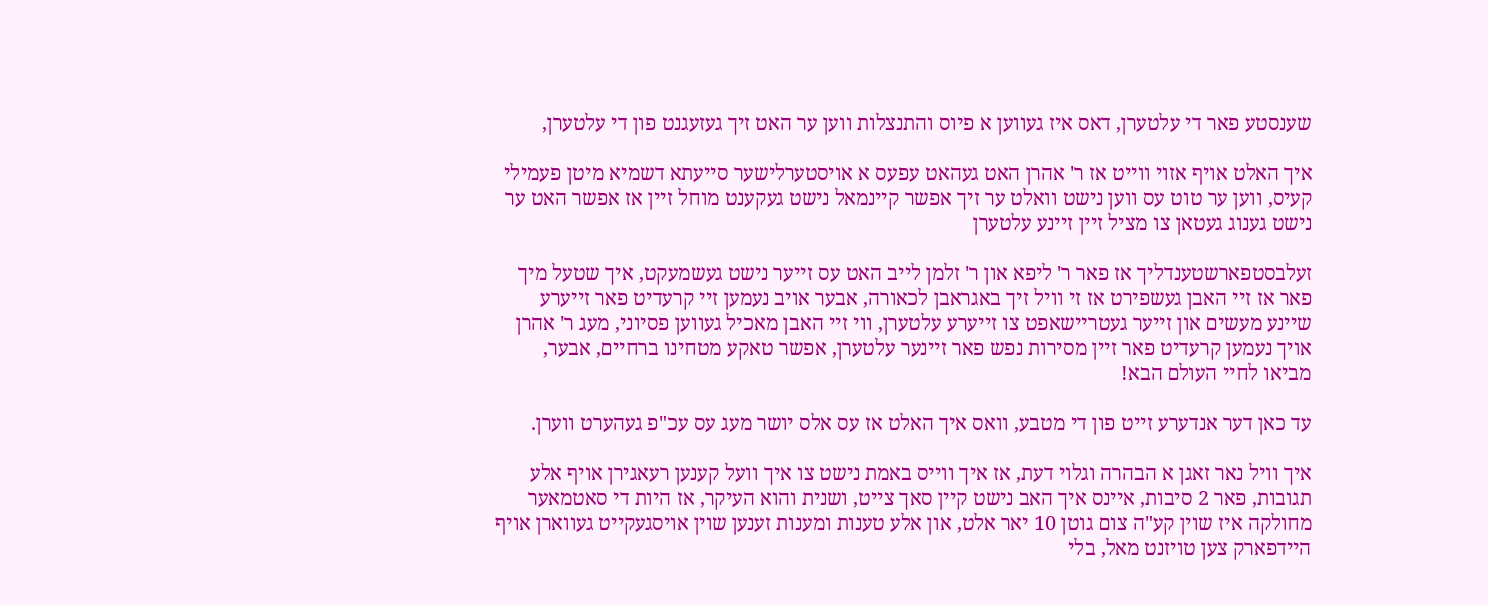שענסטע פאר די עלטערן, דאס איז געווען א פיוס והתנצלות ווען ער האט זיך געזעגנט פון די עלטערן,

איך האלט אויף אזוי ווייט אז ר' אהרן האט געהאט עפעס א אויסטערלישער סייעתא דשמיא מיטן פעמילי קעיס, ווען ער טוט עס ווען נישט וואלט ער זיך אפשר קיינמאל נישט געקענט מוחל זיין אז אפשר האט ער נישט גענוג געטאן צו מציל זיין זיינע עלטערן

זעלבסטפארשטענדליך אז פאר ר' ליפא און ר' זלמן לייב האט עס זייער נישט געשמעקט, איך שטעל מיך פאר אז זיי האבן געשפירט אז זי וויל זיך באגראבן לכאורה, אבער אויב נעמען זיי קרעדיט פאר זייערע שיינע מעשים און זייער געטריישאפט צו זייערע עלטערן, ווי זיי האבן מאכיל געווען פסיוני, מעג ר' אהרן אויך נעמען קרעדיט פאר זיין מסירות נפש פאר זיינער עלטערן, אפשר טאקע מטחינו ברחיים, אבער, מביאו לחיי העולם הבא!

עד כאן דער אנדערע זייט פון די מטבע, וואס איך האלט אז עס אלס יושר מעג עס עכ"פ געהערט ווערן.

איך וויל נאר זאגן א הבהרה וגלוי דעת, אז איך ווייס באמת נישט צו איך וועל קענען רעאגירן אויף אלע תגובות, פאר 2 סיבות, איינס איך האב נישט קיין סאך צייט, ושנית והוא העיקר, אז היות די סאטמאער מחולקה איז שוין קע"ה צום גוטן 10 יאר אלט, און אלע טענות ומענות זענען שוין אויסגעקייט געווארן אויף היידפארק צען טויזנט מאל, בלי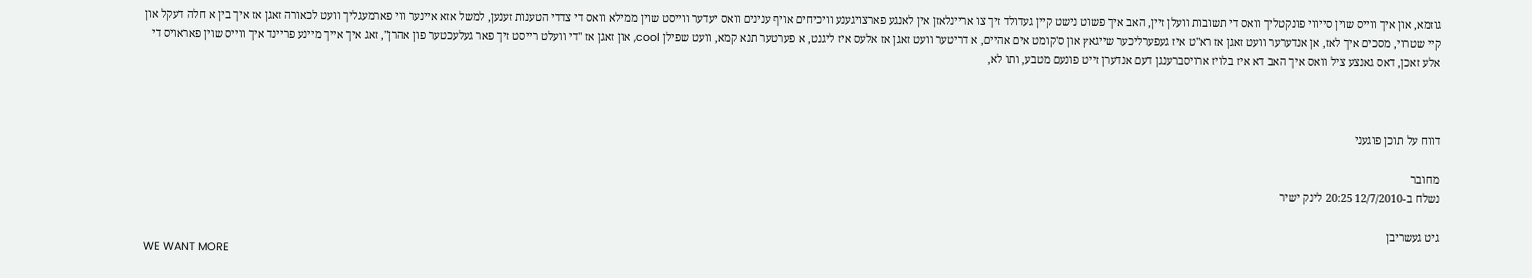גוזמא, און איך ווייס שוין סייווי פונקטליך וואס די תשובות וועלן זיין, האב איך פשוט נישט קיין געדולד זיך צו אריינלאזן אין לאנגע פארצויגענע וויכיחים אויף ענינים וואס יעדער ווייסט שוין ממילא וואס די צדדי הטענות זענען, למשל אזא איינער ווי פארמעגליך וועט לכאורה זאגן אז איך בין א חלה דעקל און קיי שטרוי, מסכים איך לאז, אן אנדערער וועט זאגן אז רא"ט איז געפערליכער שייגאץ און ס'קומט אים אהיים, א דריטער וועט זאגן אז אלעס איז ליגנט, א פערטער תנא קמא, וועט שפילן cool, און זאגן אז "די וועלט רייסט זיך פאר געלעכטער פון אהרן", זאג איך אייך מיינע פריינד איך ווייס שוין פאראויס די אלע זאכן, דאס גאנצע ציל וואס איך האב דא איז בלויז ארויסברענגן דעם אנדערן זייט פונעם מטבע, ותו לא,



דווח על תוכן פוגעני

מחובר
נשלח ב-12/7/2010 20:25 לינק ישיר

גיט געשריבן
WE WANT MORE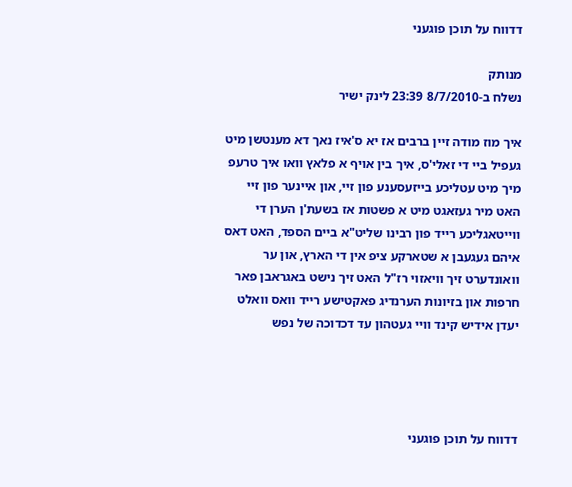דדווח על תוכן פוגעני

מנותק
נשלח ב-8/7/2010 23:39 לינק ישיר

איך מוז מודה זיין ברבים אז יא ס'איז נאך דא מענטשן מיט געפיל ביי די זאלי'ס, איך בין אויף א פלאץ וואו איך טרעפ מיך מיט עטליכע בייזעסענע פון זיי, און איינער פון זיי האט מיר געזאגט מיט א פשטות אז בשעת'ן הערן די ווייטאגליכע רייד פון רבינו שליט"א ביים הספד, האט דאס איהם געגעבן א שטארקע ציפ אין די הארץ, און ער וואונדערט זיך וויאזוי רז"ל האט זיך נישט באגראבן פאר חרפות און בזיונות הערנדיג פאקטישע רייד וואס וואלט יעדן אידיש קינד וויי געטהון עד דכדוכה של נפש




דדווח על תוכן פוגעני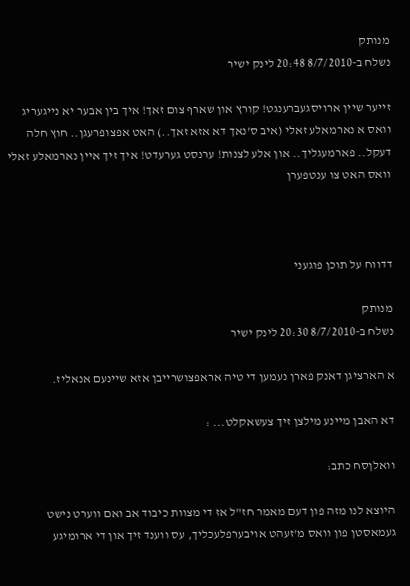מנותק
נשלח ב-8/7/2010 20:48 לינק ישיר

זייער שיין ארויסגעברענגט! קורץ און שארף צום זאך! איך בין אבער יא נייגעריג וואס א נארמאלע זאלי (איב ס'נאך דא אזא זאך..) האט אפצופרעגן.. חוץ חלה דעקל.. פארמעגליך.. און אלע לצנות! ערנסט גערעדט! איך זיך איין נארמאלע זאלי וואס האט צו ענטפערן



דדווח על תוכן פוגעני

מנותק
נשלח ב-8/7/2010 20:30 לינק ישיר

א הארציגן דאנק פארן נעמען די טיה אראפצושרייבן אזא שיינעם אנאליז.

דא האבן מיינע מילצן זיך צעשאקלט... :

וואלןסח כתב:

היוצא לנו מזה פון דעם מאמר חז"ל אז די מצוות כיבוד אב ואם ווערט נישט געמאסטן פון וואס מ'זעהט אויבערפלעכליך, עס ווענד זיך און די ארומיגע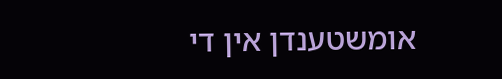אומשטענדן אין די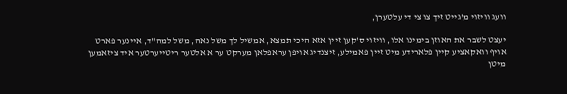וועג וויזוי מ'גייט זיך צו צי די עלטערן,

יעצט לשבר את האוזן בימינו אלו, וויזוי ס'קען זיין אזא היכי תמצא, אמשיל לך משל נאה, משל למה"ד, איינער פארט אויף וואקאציע קיין פלארידע מיט זיין פאמילע, זיצנדיג אויפן עראפלאן מערקט ער א אלטער ריטייערטער איד ציזאמען מיטן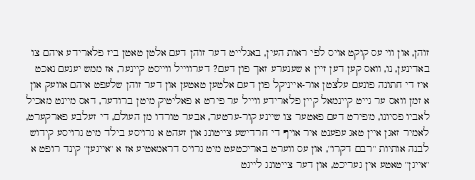זוהן, און ווי עס קוקט אויס לפי ראות העין, באגלייט דער זוהן דעם אלטן טאטן ביז פלארידע איהם צו באדינען, נו, וואס קען דען זיין א שענערע זאך פון דעם? דערווייל ווייסט קיינער, אז ממש יענעם נאכט איז די חתונה פונעם עלצטן אור-אייניקל פון דעם אלטען טאטען און דער זוהן שלעפט איהם אוועק און א זמן וואס ער גייט קיינמאל קיין פלארידע ווייל ער פירט א פאליטיק מיטן ברודער, דאס מיינט מאכיל לאביו פסיונו, מ'פירט דעם פאטער צו שיינע קור-ערטער, אבער טורדו מן העולם, די זעלבע פארקערט, לאמיר זאגן איין טאג עפענט איר אויף די חרדישע צייטונג און זעהט א גרויסע בילד מיט גרויסע קידוש לבנה אותיות "רבם דקרו", און עס ווערט באריכטעט מיט גרויס דראמאטיע אז א "אייגען" קינד רופט א "אייגן" טאטע אין געריכט, און דער צייטונג לייגט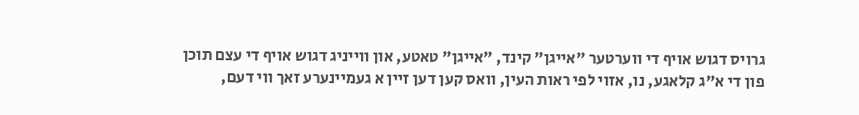גרויס דגוש אויף די ווערטער "אייגן" קינד, "אייגן" טאטע, און ווייניג דגוש אויף די עצם תוכן פון די א"ג קלאגע, נו, אזוי לפי ראות העין, וואס קען דען זיין א געמיינערע זאך ווי דעם,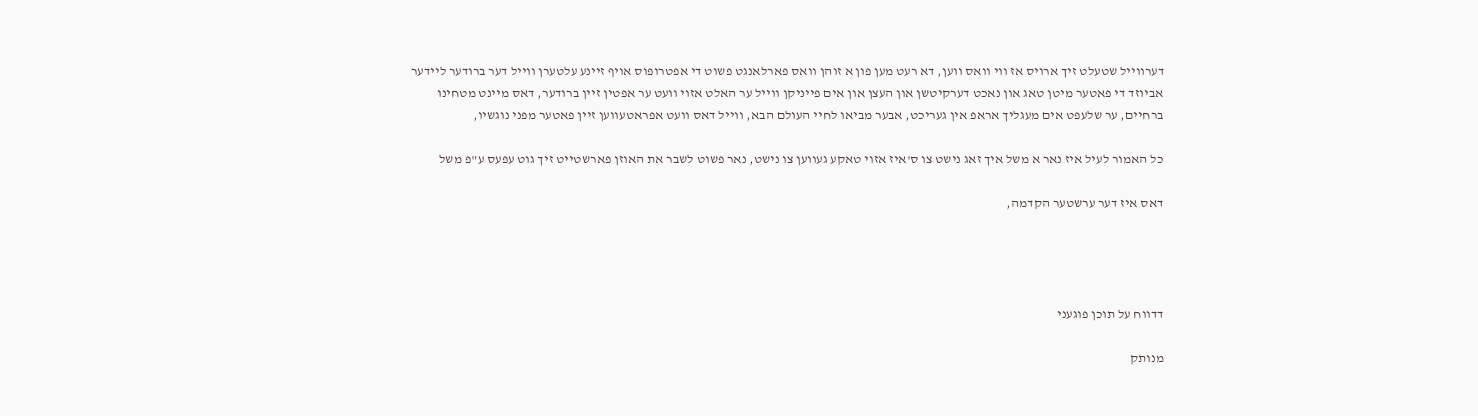דערווייל שטעלט זיך ארויס אז ווי וואס ווען, דא רעט מען פון א זוהן וואס פארלאנגט פשוט די אפטרופוס אויף זיינע עלטערן ווייל דער ברודער ליידער אביוזד די פאטער מיטן טאג און נאכט דערקיטשן און העצן און אים פייניקן ווייל ער האלט אזוי וועט ער אפטין זיין ברודער, דאס מיינט מטחינו ברחיים, ער שלעפט אים מעגליך אראפ אין געריכט, אבער מביאו לחיי העולם הבא, ווייל דאס וועט אפראטעווען זיין פאטער מפני נוגשיו,

כל האמור לעיל איז נאר א משל איך זאג נישט צו ס'איז אזוי טאקע געווען צו נישט, נאר פשוט לשבר את האוזן פארשטייט זיך גוט עפעס ע"פ משל

דאס איז דער ערשטער הקדמה,




דדווח על תוכן פוגעני

מנותק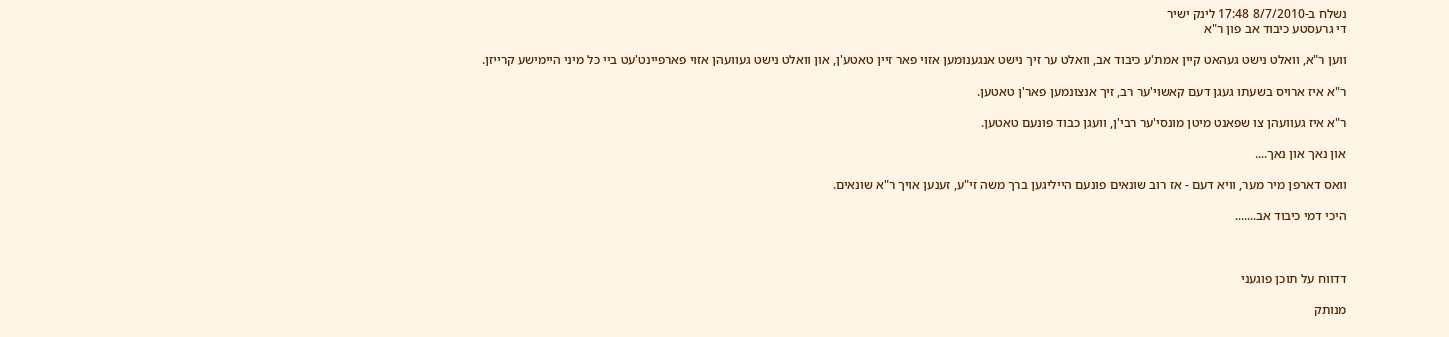נשלח ב-8/7/2010 17:48 לינק ישיר
די גרעסטע כיבוד אב פון ר"א

ווען ר"א, וואלט נישט געהאט קיין אמת'ע כיבוד אב, וואלט ער זיך נישט אנגענומען אזוי פאר זיין טאטע'ן, און וואלט נישט געוועהן אזוי פארפיינט'עט ביי כל מיני היימישע קרייזן.

ר"א איז ארויס בשעתו געגן דעם קאשוי'ער רב, זיך אנצונמען פאר'ן טאטען.

ר"א איז געוועהן צו שפאנט מיטן מונסי'ער רבי'ן, וועגן כבוד פונעם טאטען.

און נאך און נאך....

וואס דארפן מיר מער, וויא דעם - אז רוב שונאים פונעם הייליגען ברך משה זי"ע, זענען אויך ר"א שונאים.

היכי דמי כיבוד אב.......



דדווח על תוכן פוגעני

מנותק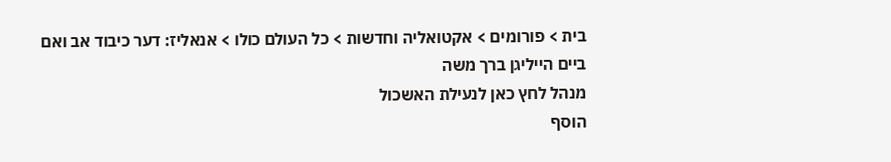בית > פורומים > אקטואליה וחדשות > כל העולם כולו > אנאליז: דער כיבוד אב ואם ביים הייליגן ברך משה
מנהל לחץ כאן לנעילת האשכול
הוסף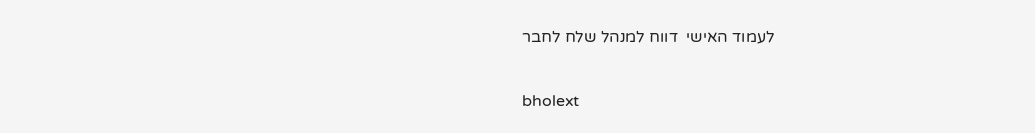לעמוד האישי  דווח למנהל שלח לחבר

bholext